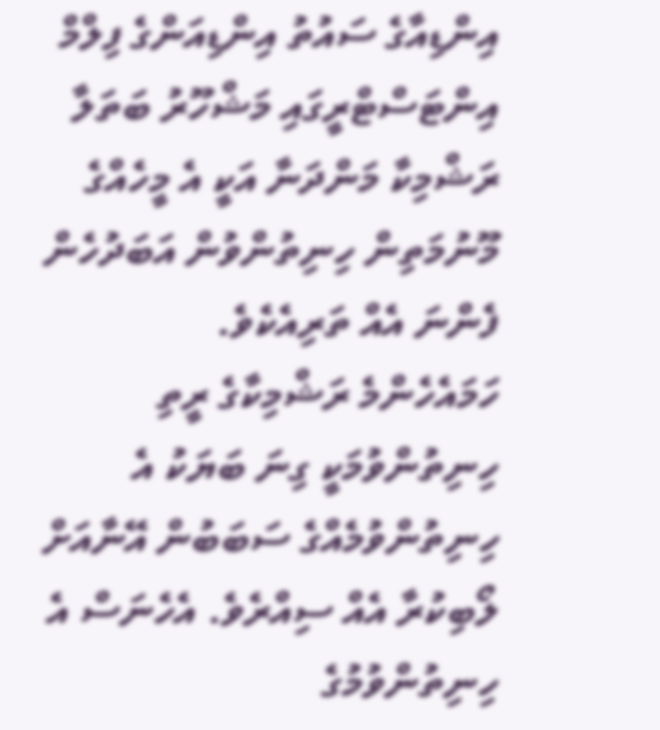އިންޑިއާގެ ސައުތު އިންޑިއަންގެ ފިލްމް އިންޓަސްޓްރީގައި މަޝްހޫރު ބަތަލާ ރަޝްމިކާ މަންދަނާ އަކީ އެ މީހެއްގެ މޫނުމަތިން ހިނިތުންވުން އަބަދުހެން ފެންނަ އެއް ތަރިއެކެވެ.
ހަމައެހެންމެ ރަޝްމިކާގެ ރީތި ހިނިތުންވުމަކީ ގިނަ ބަޔަކު އެ ހިނިތުންވުމެއްގެ ސަބަބުން އޭނާއަށް ލޯބިކުރާ އެއް ސިއްރެވެ. އެހެނަސް އެ ހިނިތުންވުމުގެ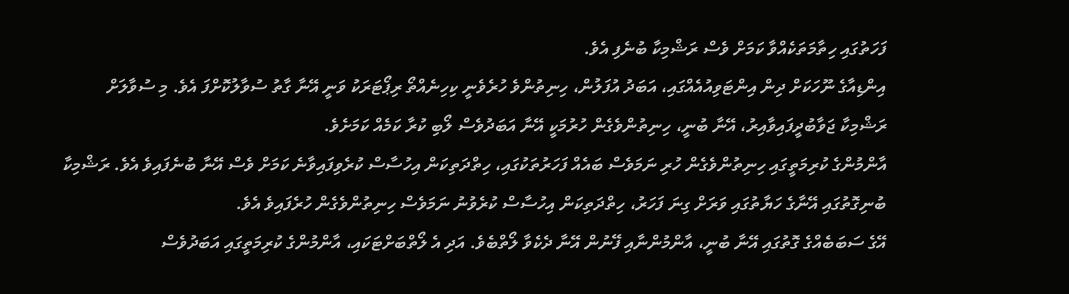ފަހަތުގައި ހިތާމަތަކެއްވާ ކަމަށް ވެސް ރަޝްމިކާ ބުނެފި އެވެ.
އިންޑިއާގެ ނޫހަކަށް ދިން އިންޓަވިއުއެއްގައި، އަބަދު އުފަލުން، ހިނިތުންވެ ހުރެވެނީ ކިހިނެއްތޯ ރިޕޯޓަރަކު ވަނީ އޭނާ ގާތު ސުވާލުކޮށްފަ އެވެ. މި ސުވާލަށް ރަޝްމިކާ ޖަވާބުދީފައިވާއިރު، އޭނާ ބުނީ، ހިނިތުންވެގެން ހުރުމަކީ އޭނާ އަބަދުވެސް ލޯބި ކުރާ ކަމެއް ކަމަށެވެ.
އާންމުންގެ ކުރިމަތީގައި ހިނިތުންވެގެން ހުރި ނަމަވެސް ބައެއް ފަހަރުތަކުގައި، ހިތްދަތިކަން އިހުސާސް ކުރެވިފައިވާނެ ކަމަށް ވެސް އޭނާ ބުނެފައިވެ އެވެ. ރަޝްމިކާ ބުނިގޮތުގައި އޭނާގެ ހަޔާތުގައި ވަރަށް ގިނަ ފަހަރު، ހިތްދަތިކަން އިހުސާސް ކުރެވުނު ނަމަވެސް ހިނިތުންވެގެން ހުރެފައިވެ އެވެ.
އޭގެ ސަބަބެއްގެ ގޮތުގައި އޭނާ ބުނީ، އާންމުންނާއި ފޭނުން އޭނާ ދެކެވާ ލޯތްބެވެ. އަދި އެ ލޯތްބަށްޓަކައި، އާންމުންގެ ކުރިމަތީގައި އަބަދުވެސް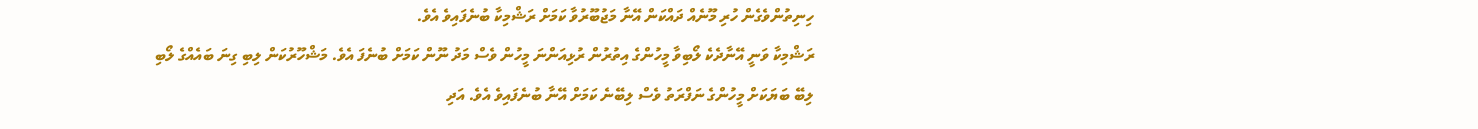ހިނިތުންވެގެން ހުރި މޫނެއް ދައްކަން އޭނާ މަޖުބޫރުވާ ކަމަށް ރަޝްމިކާ ބުނެފައިވެ އެވެ.
ރަޝްމިކާ ވަނީ އޭނާދެކެ ލޯބިވާ މީހުންގެ އިތުރުން ރުޅިއަންނަ މީހުން ވެސް މަދު ނޫން ކަމަށް ބުނެފަ އެވެ. މަޝްހޫރުކަން ލިބި ގިނަ ބައެއްގެ ލޯބި ލިބޭ ބަޔަކަށް މީހުންގެ ނަފްރަތު ވެސް ލިބޭނެ ކަމަށް އޭނާ ބުނެފައިވެ އެވެ. އަދި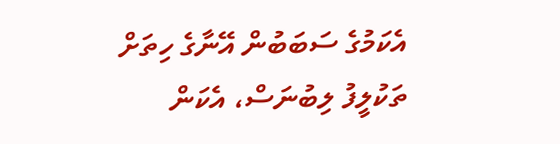އެކަމުގެ ސަބަބުން އޭނާގެ ހިތަށް ތަކުލީފު ލިބުނަސް، އެކަން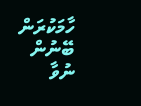ހާމަކުރަން ބޭނުން ނުވާ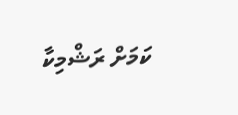ކަމަށް ރަޝްމިކާ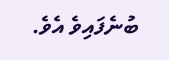ބުނެފައިވެ އެވެ.